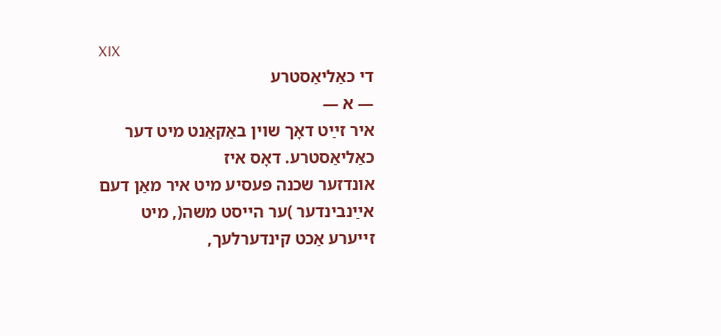XIX
די כאַליאַסטרע
― א ―
איר זײַט דאָך שױן באַקאַנט מיט דער כאַליאַסטרע. דאָס איז
אונדזער שכנה פּעסיע מיט איר מאַן דעם אײַנבינדער )ער הײסט משה(, מיט
זײערע אַכט קינדערלעך,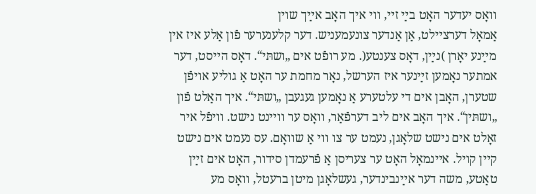װאָס יעדער האָט בײַ זײ, װי איך האָב אײַך שױן
אַמאָל דערצײלט, אַן אַנדער צונעמעניש. דער קלענערער פֿון אַלע איז אין
מײַנע יאָרן )נײַן, דאָס צענטע(. מע רופֿט אים „ושתּי“. דאָס הײסט, דער
אמתער נאָמען זײַנער איז הערשל, נאָר מחמת ער האָט אַ גוליע אױפֿן
שטערן, האָבן אים די עלטערע אַ נאָמען געגעבן „ושתּי“. איך האַלט פֿון
„ושתּין“. איך האָב אים ליב דערפֿאַר, װאָס ער װײנט נישט. װיפֿל איר
זאָלט אים נישט שלאָגן, נעמט ער צו װי אַ שװאָם. עס נעמט אים נישט
קײן קױל. אײנמאָל האָט ער צעריסן אַ פֿרעמדן סידור, האָט אים זײַן
טאַטע, משה דער אײַנבינדער, געשלאָגן מיטן ברעטל, װאָס מע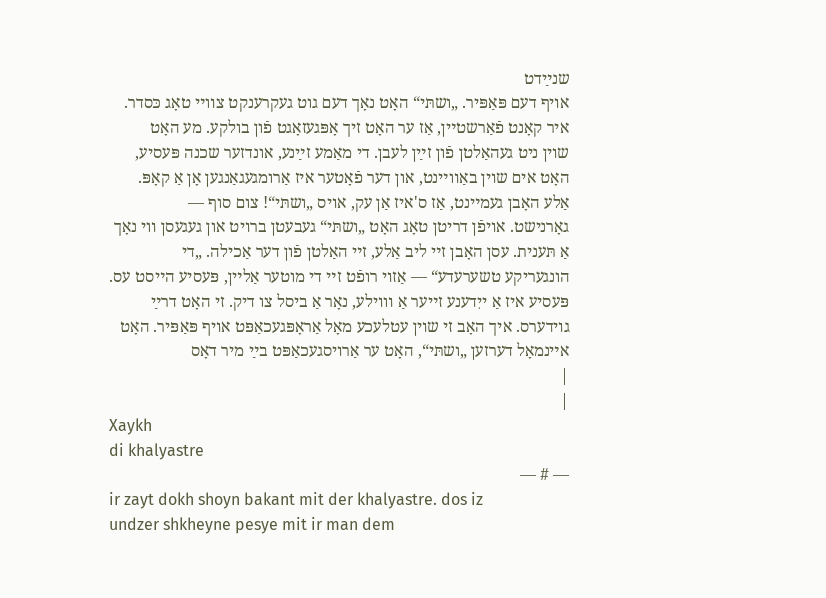שנײַדט
אױף דעם פּאַפּיר. „ושתּי“ האָט נאָך דעם גוט געקרענקט צװײ טאָג כּסדר.
איר קאָנט פֿאַרשטײן, אַז ער האָט זיך אָפּגעזאָגט פֿון בולקע. מע האָט
שױן ניט געהאַלטן פֿון זײַן לעבן. די מאַמע זײַנע, אונדזער שכנה פּעסיע,
האָט אים שױן באַװײנט, און דער פֿאָטער איז אַרומגעגאַנגען אָן אַ קאָפּ.
אַלע האָבן געמײנט, אַז ס'איז אַן עק, אױס „ושתּי“! צום סוף ―
גאָרנישט. אױפֿן דריטן טאָג האָט „ושתּי“ געבעטן ברױט און געגעסן װי נאָך
אַ תּענית. עסן האָבן זײ ליב אַלע, זײ האַלטן פֿון דער אַכילה. „די
הונגעריקע טשערעדע“ ― אַזױ רופֿט זײ די מוטער אַלײן, פּעסיע הײסט עס.
פּעסיע איז אַ ייִדענע זײער אַ װױלע, נאָר אַ ביסל צו דיק. זי האָט דרײַ
גױדערס. איך האָב זי שױן עטלעכע מאָל אַראָפּגעכאַפּט אױף פּאַפּיר. האָט
אײנמאָל דערזען „ושתּי“, האָט ער אַרױסגעכאַפּט בײַ מיר דאָס
|
|
Xaykh
di khalyastre
― # ―
ir zayt dokh shoyn bakant mit der khalyastre. dos iz
undzer shkheyne pesye mit ir man dem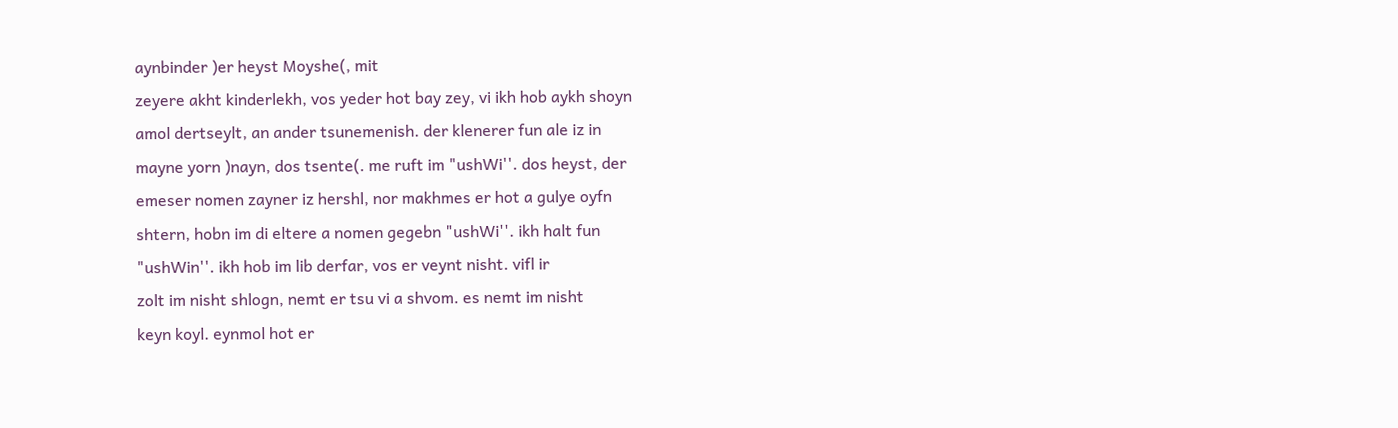aynbinder )er heyst Moyshe(, mit
zeyere akht kinderlekh, vos yeder hot bay zey, vi ikh hob aykh shoyn
amol dertseylt, an ander tsunemenish. der klenerer fun ale iz in
mayne yorn )nayn, dos tsente(. me ruft im "ushWi''. dos heyst, der
emeser nomen zayner iz hershl, nor makhmes er hot a gulye oyfn
shtern, hobn im di eltere a nomen gegebn "ushWi''. ikh halt fun
"ushWin''. ikh hob im lib derfar, vos er veynt nisht. vifl ir
zolt im nisht shlogn, nemt er tsu vi a shvom. es nemt im nisht
keyn koyl. eynmol hot er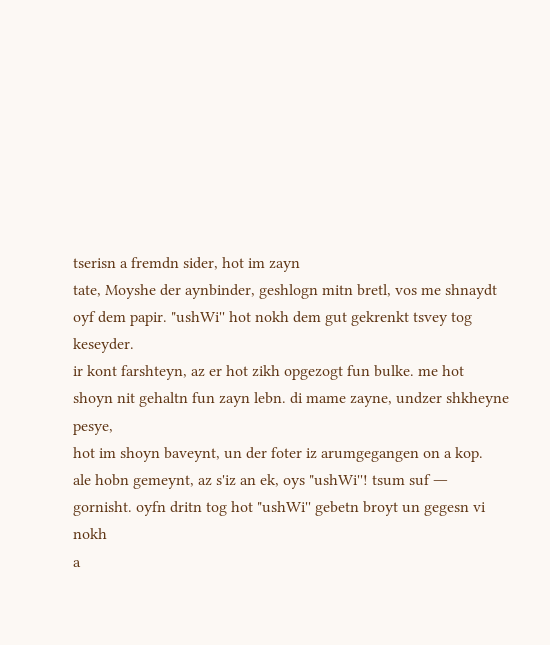tserisn a fremdn sider, hot im zayn
tate, Moyshe der aynbinder, geshlogn mitn bretl, vos me shnaydt
oyf dem papir. "ushWi'' hot nokh dem gut gekrenkt tsvey tog keseyder.
ir kont farshteyn, az er hot zikh opgezogt fun bulke. me hot
shoyn nit gehaltn fun zayn lebn. di mame zayne, undzer shkheyne pesye,
hot im shoyn baveynt, un der foter iz arumgegangen on a kop.
ale hobn gemeynt, az s'iz an ek, oys "ushWi''! tsum suf ―
gornisht. oyfn dritn tog hot "ushWi'' gebetn broyt un gegesn vi nokh
a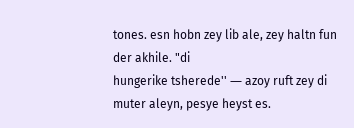tones. esn hobn zey lib ale, zey haltn fun der akhile. "di
hungerike tsherede'' ― azoy ruft zey di muter aleyn, pesye heyst es.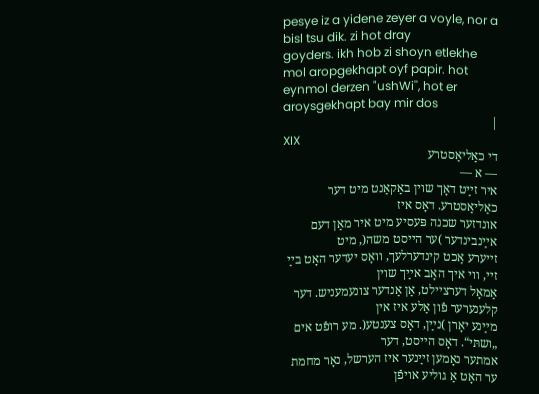pesye iz a yidene zeyer a voyle, nor a bisl tsu dik. zi hot dray
goyders. ikh hob zi shoyn etlekhe mol aropgekhapt oyf papir. hot
eynmol derzen "ushWi'', hot er aroysgekhapt bay mir dos
|
XIX
די כאַליאַסטרע
― א ―
איר זײַט דאָך שױן באַקאַנט מיט דער כאַליאַסטרע. דאָס איז
אונדזער שכנה פּעסיע מיט איר מאַן דעם אײַנבינדער )ער הײסט משה(, מיט
זײערע אַכט קינדערלעך, װאָס יעדער האָט בײַ זײ, װי איך האָב אײַך שױן
אַמאָל דערצײלט, אַן אַנדער צונעמעניש. דער קלענערער פֿון אַלע איז אין
מײַנע יאָרן )נײַן, דאָס צענטע(. מע רופֿט אים „ושתּי“. דאָס הײסט, דער
אמתער נאָמען זײַנער איז הערשל, נאָר מחמת ער האָט אַ גוליע אױפֿן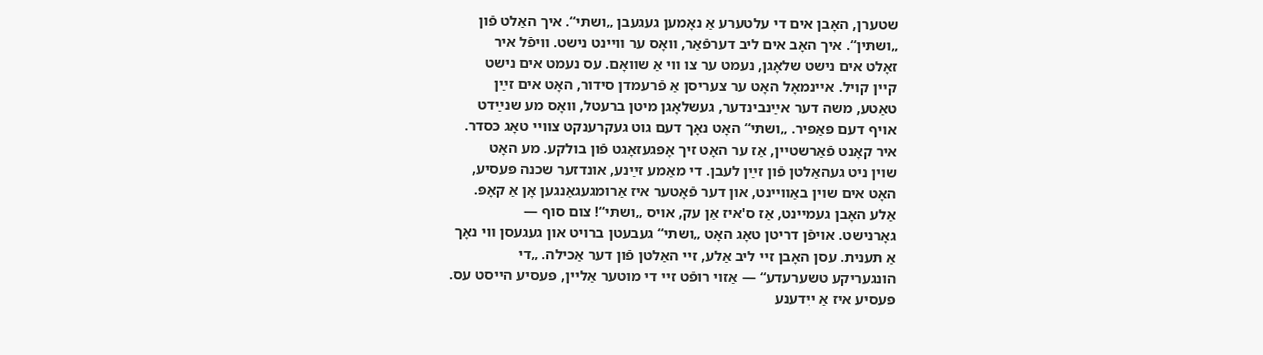שטערן, האָבן אים די עלטערע אַ נאָמען געגעבן „ושתּי“. איך האַלט פֿון
„ושתּין“. איך האָב אים ליב דערפֿאַר, װאָס ער װײנט נישט. װיפֿל איר
זאָלט אים נישט שלאָגן, נעמט ער צו װי אַ שװאָם. עס נעמט אים נישט
קײן קױל. אײנמאָל האָט ער צעריסן אַ פֿרעמדן סידור, האָט אים זײַן
טאַטע, משה דער אײַנבינדער, געשלאָגן מיטן ברעטל, װאָס מע שנײַדט
אױף דעם פּאַפּיר. „ושתּי“ האָט נאָך דעם גוט געקרענקט צװײ טאָג כּסדר.
איר קאָנט פֿאַרשטײן, אַז ער האָט זיך אָפּגעזאָגט פֿון בולקע. מע האָט
שױן ניט געהאַלטן פֿון זײַן לעבן. די מאַמע זײַנע, אונדזער שכנה פּעסיע,
האָט אים שױן באַװײנט, און דער פֿאָטער איז אַרומגעגאַנגען אָן אַ קאָפּ.
אַלע האָבן געמײנט, אַז ס'איז אַן עק, אױס „ושתּי“! צום סוף ―
גאָרנישט. אױפֿן דריטן טאָג האָט „ושתּי“ געבעטן ברױט און געגעסן װי נאָך
אַ תּענית. עסן האָבן זײ ליב אַלע, זײ האַלטן פֿון דער אַכילה. „די
הונגעריקע טשערעדע“ ― אַזױ רופֿט זײ די מוטער אַלײן, פּעסיע הײסט עס.
פּעסיע איז אַ ייִדענע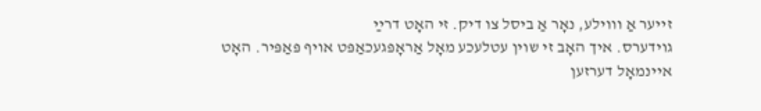זײער אַ װױלע, נאָר אַ ביסל צו דיק. זי האָט דרײַ
גױדערס. איך האָב זי שױן עטלעכע מאָל אַראָפּגעכאַפּט אױף פּאַפּיר. האָט
אײנמאָל דערזען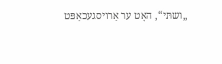„ושתּי“, האָט ער אַרױסגעכאַפּט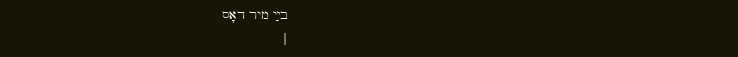בײַ מיר דאָס
|